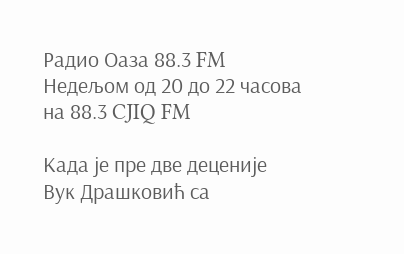Радио Оаза 88.3 FM
Недељом од 20 до 22 часова на 88.3 CJIQ FM

Када је пре две деценије Вук Драшковић са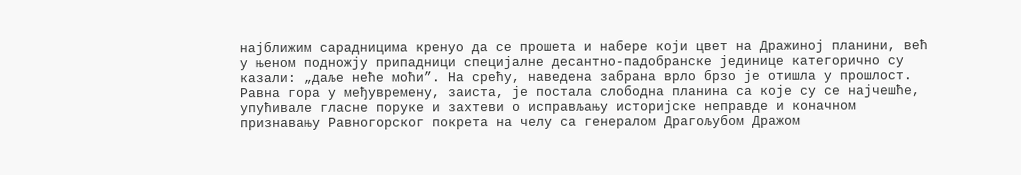најближим сарадницима кренуо да се прошета и набере који цвет на Дражиној планини, већ у њеном подножју припадници специјалне десантно-падобранске јединице категорично су казали: „даље неће моћи”. На срећу, наведена забрана врло брзо је отишла у прошлост. Равна гора у међувремену, заиста, је постала слободна планина са које су се најчешће, упућивале гласне поруке и захтеви о исправљању историјске неправде и коначном признавању Равногорског покрета на челу са генералом Драгољубом Дражом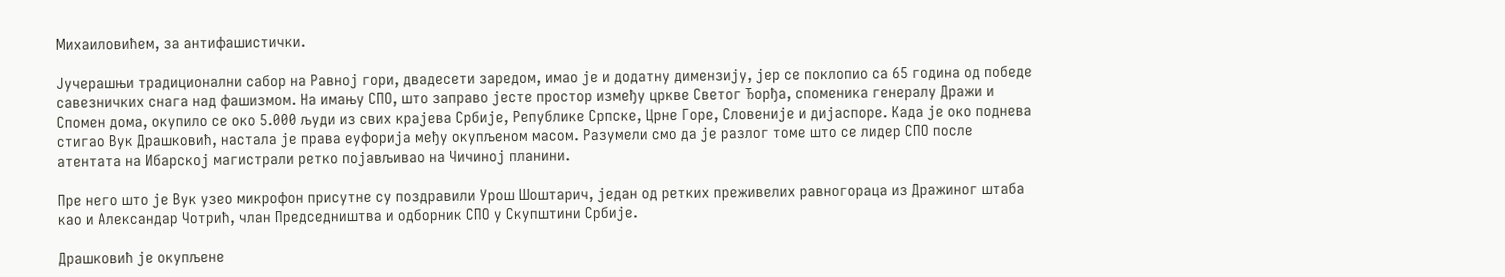Михаиловићем, за антифашистички.

Јучерашњи традиционални сабор на Равној гори, двадесети заредом, имао је и додатну димензију, јер се поклопио са 65 година од победе савезничких снага над фашизмом. На имању СПО, што заправо јесте простор између цркве Светог Ђорђа, споменика генералу Дражи и Спомен дома, окупило се око 5.000 људи из свих крајева Србије, Републике Српске, Црне Горе, Словеније и дијаспоре. Када је око поднева стигао Вук Драшковић, настала је права еуфорија међу окупљеном масом. Разумели смо да је разлог томе што се лидер СПО после атентата на Ибарској магистрали ретко појављивао на Чичиној планини.

Пре него што је Вук узео микрофон присутне су поздравили Урош Шоштарич, један од ретких преживелих равногораца из Дражиног штаба као и Александар Чотрић, члан Председништва и одборник СПО у Скупштини Србије.

Драшковић је окупљене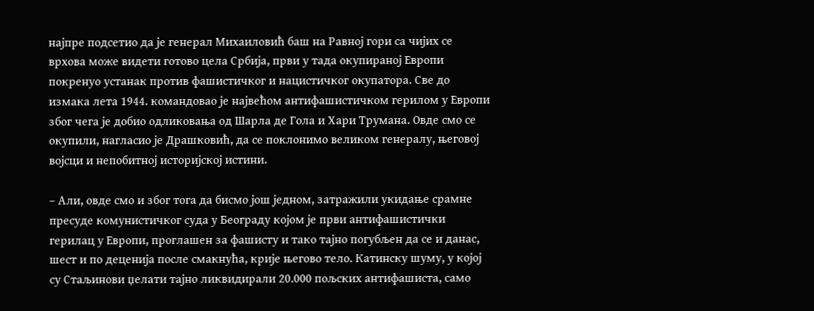најпре подсетио да је генерал Михаиловић баш на Равној гори са чијих се врхова може видети готово цела Србија, први у тада окупираној Европи покренуо устанак против фашистичког и нацистичког окупатора. Све до измака лета 1944. командовао је највећом антифашистичком герилом у Европи због чега је добио одликовања од Шарла де Гола и Хари Трумана. Овде смо се окупили, нагласио је Драшковић, да се поклонимо великом генералу, његовој војсци и непобитној историјској истини.

– Али, овде смо и због тога да бисмо још једном, затражили укидање срамне пресуде комунистичког суда у Београду којом је први антифашистички герилац у Европи, проглашен за фашисту и тако тајно погубљен да се и данас, шест и по деценија после смакнућа, крије његово тело. Катинску шуму, у којој су Стаљинови џелати тајно ликвидирали 20.000 пољских антифашиста, само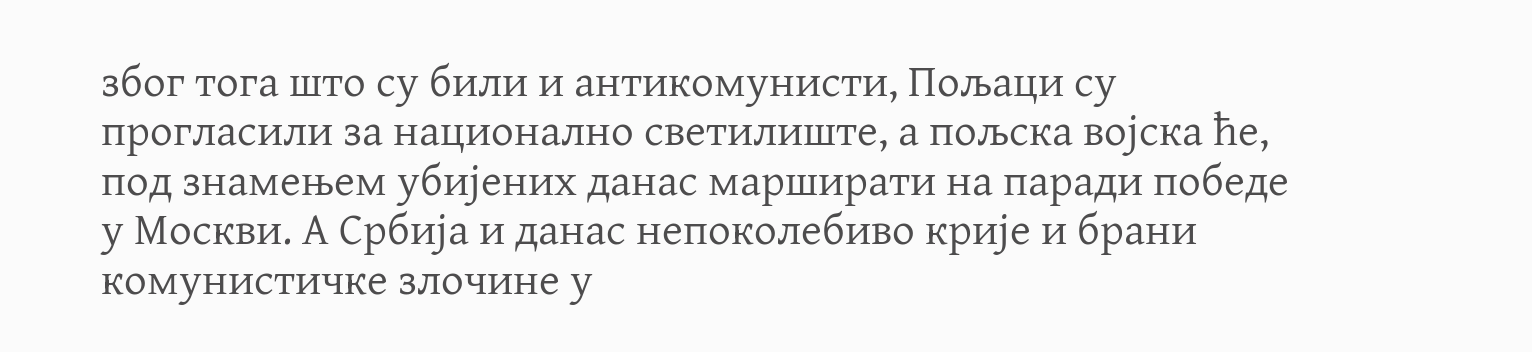због тога што су били и антикомунисти, Пољаци су прогласили за национално светилиште, а пољска војска ће, под знамењем убијених данас марширати на паради победе у Москви. А Србија и данас непоколебиво крије и брани комунистичке злочине у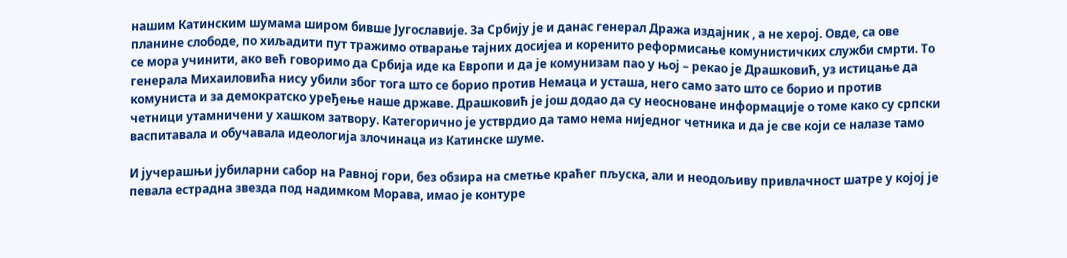нашим Катинским шумама широм бивше Југославије. За Србију је и данас генерал Дража издајник , а не херој. Овде, са ове планине слободе, по хиљадити пут тражимо отварање тајних досијеа и коренито реформисање комунистичких служби смрти. То се мора учинити, ако већ говоримо да Србија иде ка Европи и да је комунизам пао у њој – рекао је Драшковић, уз истицање да генерала Михаиловића нису убили због тога што се борио против Немаца и усташа, него само зато што се борио и против комуниста и за демократско уређење наше државе. Драшковић је још додао да су неосноване информације о томе како су српски четници утамничени у хашком затвору. Категорично је устврдио да тамо нема ниједног четника и да је све који се налазе тамо васпитавала и обучавала идеологија злочинаца из Катинске шуме.

И јучерашњи јубиларни сабор на Равној гори, без обзира на сметње краћег пљуска, али и неодољиву привлачност шатре у којој је певала естрадна звезда под надимком Морава, имао је контуре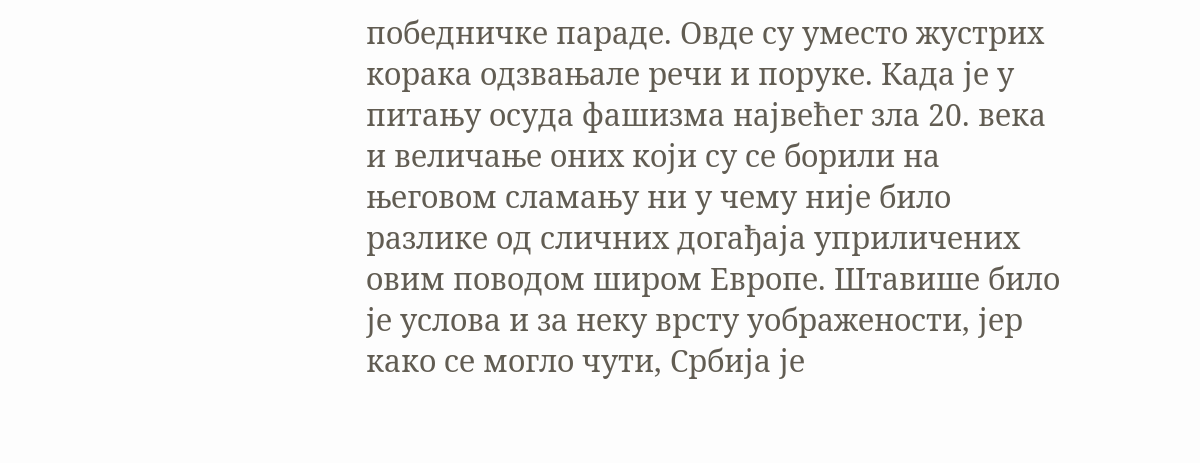победничке параде. Овде су уместо жустрих корака одзвањале речи и поруке. Када је у питању осуда фашизма највећег зла 20. века и величање оних који су се борили на његовом сламању ни у чему није било разлике од сличних догађаја уприличених овим поводом широм Европе. Штавише било је услова и за неку врсту уображености, јер како се могло чути, Србија је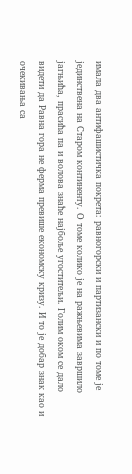имала два антифашистичка покрета: равногорски и партизански и по томе је јединствена на Старом континенту. О томе колико је на ражњевима завршило јагњића, прасића па и волова знаће најбоље угоститељи. Голим оком се дало видети да Равна гора не ферма превише економску кризу. И то је добар знак као и очекивања са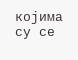којима су се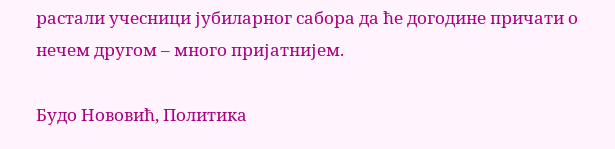растали учесници јубиларног сабора да ће догодине причати о нечем другом – много пријатнијем.

Будо Нововић, Политика